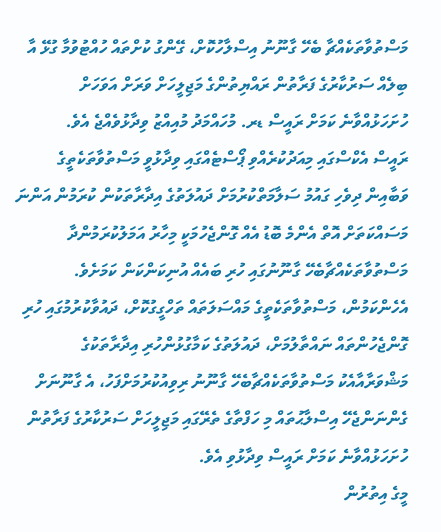މަސްތުވާތަކެއްޗާ ބެހޭ ގާނޫނު އިސްލާހުކޮށް، ގޭންގު ކުށްތައް ހުއްޓުވުމާ ގުޅޭ އާ ބިލެއް ސަރުކާރުގެ ފަރާތުން ރައްޔިތުންގެ މަޖިލީހަށް ވަރަށް އަވަހަށް ހުށަހަޅުއްވާނެ ކަމަށް ރައީސް ޑރ. މުހައްމަދު މުއިއްޒު ވިދާޅުވެއްޖެ އެވެ.
ރައީސް އެކްސްގައި މިއަދުކުރެއްވި ޕޯސްޓެއްގައި ވިދާޅުވީ މަސްތުވާތަކެތީގެ ވަބާއިން ދިވެހި ގައުމު ސަލާމަތްކުރުމަށް ދައުލަތުގެ އިދާރާތަކުން ކުރަމުން އަންނަ މަސައްކަތަށް އޮތް އެންމެ ބޮޑު އެއް ގޮންޖެހުމަކީ މިހާރު އަމަލުކުރަމުންދާ މަސްތުވާތަކެއްޗާބެހޭ ގާނޫނުގައި ހުރި ބައެއް އުނިކަންކަން ކަމަށެވެ.
އެހެންކަމުން، މަސްތުވާތަކެތީގެ މައްސަލަތައް ތަހްގީގުކޮށް، ދައުވާކުރުމުގައި ހުރި ގޮންޖެހުންތައް ނައްތާލުމަށް، ދައުލަތުގެ ކަމާގުޅުންހުރި އިދާރާތަކުގެ މަޝްވަރާއާއެކު މަސްތުވާތަކެއްޗާބެހޭ ގާނޫނު ރިވިއުކުރުމަށްފަހު، އެ ގާނޫނަށް ގެންނަންޖެހޭ އިސްލާޙުތައް މި ހަފްތާގެ ތެރޭގައި މަޖިލީހަށް ސަރުކާރުގެ ފަރާތުން ހުށަހަޅުއްވާނެ ކަމަށް ރައީސް ވިދާޅުވި އެވެ.
މީގެ އިތުރުން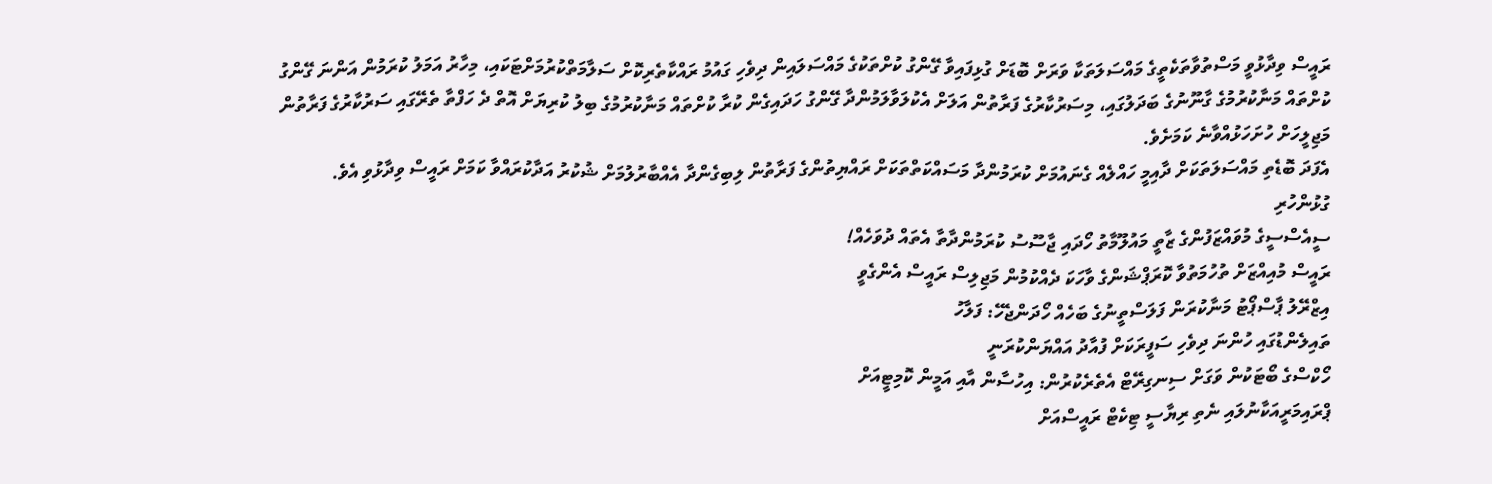ރައީސް ވިދާޅުވީ މަސްތުވާތަކެތީގެ މައްސަލަތަކާ ވަރަށް ބޮޑަށް ގުޅިފައިވާ ގޭންގު ކުށްތަކުގެ މައްސަލައިން ދިވެހި ގައުމު ރައްކާތެރިކޮށް ސަލާމަތްކުރުމަށްޓަކައި، މިހާރު އަމަލު ކުރަމުން އަންނަ ގޭންގު ކުށްތައް މަނާކުރުމުގެ ގާނޫނުގެ ބަދަލުގައި، މިސަރުކާރުގެ ފަރާތުން އަލަށް އެކުލަވާލަމުންދާ ގޭންގު ހަދައިގެން ކުރާ ކުށްތައް މަނާކުރުމުގެ ބިލު ކުރިޔަށް އޮތް ދެ ހަފްތާ ތެރޭގައި ސަރުކާރުގެ ފަރާތުން މަޖިލީހަށް ހުށަހަޅުއްވާނެ ކަމަށެވެ.
އެފަދަ ބޮޑެތި މައްސަލަތަކަށް ދާއިމީ ހައްލެއް ގެނައުމަށް ކުރަމުންދާ މަސައްކަތްތަކަށް ރައްޔިތުންގެ ފަރާތުން ލިބިގެންދާ އެއްބާރުލުމަށް ޝުކުރު އަދާކުރައްވާ ކަމަށް ރައީސް ވިދާޅުވި އެވެ.
ގުޅުންހުރި
ސީއެސްސީގެ މުވައްޒަފުންގެ ޒާތީ މައުލޫމާތު ހޯދައި ޖާސޫސު ކުރަމުންދާތާ އެތައް ދުވަހެއް!
ރައީސް މުއިއްޒަށް ތުހުމަތުވާ ކޮރަޕްޝަންގެ ވާހަކަ ދެއްކުމުން މަޖިލިސް ރައީސް އެންގެވީ
އިޒްރޭލު ޕާސްޕޯޓު މަނާކުރަން ފަލަސްތީނުގެ ބަހެއް ހޯދަންޖެހޭ: ފަލާހު
ތައިލެންޑުގައި ހުންނަ ދިވެހި ސަފީރަކަށް ފުއާދު އައްޔަންކުރަނީ
ހޯކްސްގެ ބޯޓަކުން ވަގަށް ސިނގިރޭޓް އެތެރެކުރުން: އިހުސާން އާއި އަމީން ކޮމިޓީއަށް
ޕްރައިމަރީއަކާނުލައި ނެތި ރިޔާސީ ޓިކެޓް ރައީސްއަށް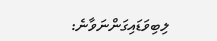ލިބިވަޑައިގަންނަވާނެ: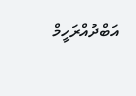އަބްދުއްރަހީމް